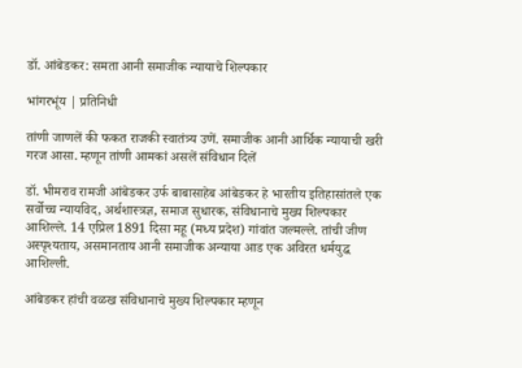डॉ. आंबेडकर: समता आनी समाजीक न्यायाचे शिल्पकार

भांगरभूंय | प्रतिनिधी

तांणी जाणलें की फकत राजकी स्वातंत्र्य उणें. समाजीक आनी आर्थिक न्यायाची खरी गरज आसा. म्हणून तांणी आमकां असलें संविधान दिलें

डॉ. भीमराव रामजी आंबेडकर उर्फ बाबासाहेब आंबेडकर हे भारतीय इतिहासांतले एक सर्वोच्च न्यायविद, अर्थशास्त्रज्ञ, समाज सुधारक, संविधानाचे मुख्य शिल्पकार आशिल्ले. 14 एप्रिल 1891 दिसा महू (मध्य प्रदेश) गांवांत जल्मल्ले. तांची जीण अस्पृश्यताय, असमानताय आनी समाजीक अन्याया आड एक अविरत धर्मयुद्ध आशिल्ली.

आंबेडकर हांची वळख संविधानाचे मुख्य शिल्पकार म्हणून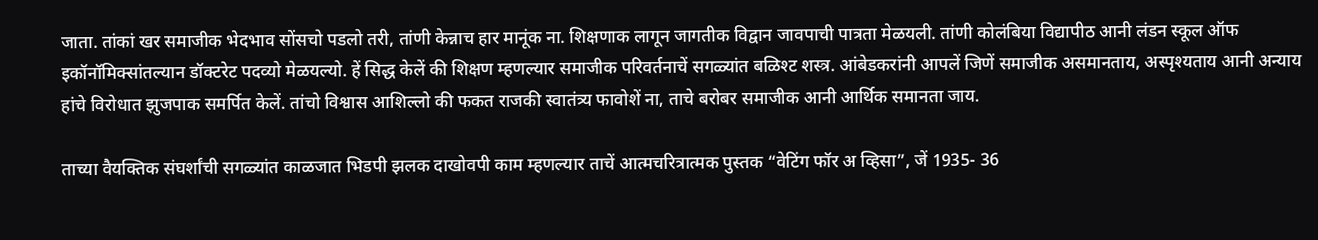जाता. तांकां खर समाजीक भेदभाव सोंसचो पडलो तरी, तांणी केन्नाच हार मानूंक ना. शिक्षणाक लागून जागतीक विद्वान जावपाची पात्रता मेळयली. तांणी कोलंबिया विद्यापीठ आनी लंडन स्कूल ऑफ इकॉनॉमिक्सांतल्यान डॉक्टरेट पदव्यो मेळयल्यो. हें सिद्ध केलें की शिक्षण म्हणल्यार समाजीक परिवर्तनाचें सगळ्यांत बळिश्ट शस्त्र. आंबेडकरांनी आपलें जिणें समाजीक असमानताय, अस्पृश्यताय आनी अन्याय हांचे विरोधात झुजपाक समर्पित केलें. तांचो विश्वास आशिल्लो की फकत राजकी स्वातंत्र्य फावोशें ना, ताचे बरोबर समाजीक आनी आर्थिक समानता जाय.

ताच्या वैयक्तिक संघर्शांची सगळ्यांत काळजात भिडपी झलक दाखोवपी काम म्हणल्यार ताचें आत्मचरित्रात्मक पुस्तक “वेटिंग फॉर अ व्हिसा”, जें 1935- 36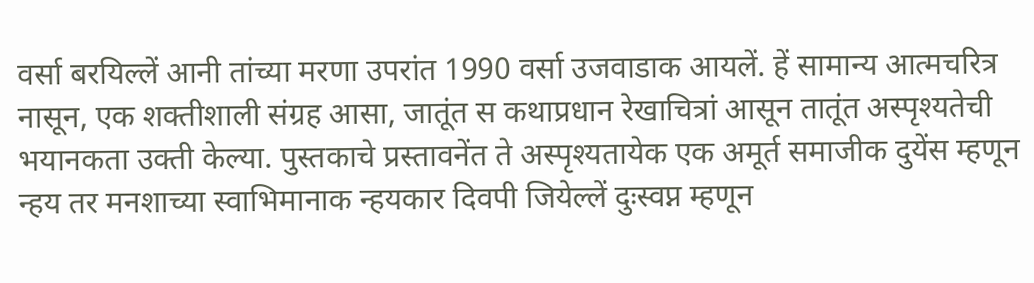वर्सा बरयिल्लें आनी तांच्या मरणा उपरांत 1990 वर्सा उजवाडाक आयलें. हें सामान्य आत्मचरित्र नासून, एक शक्तीशाली संग्रह आसा, जातूंत स कथाप्रधान रेखाचित्रां आसून तातूंत अस्पृश्यतेची भयानकता उक्ती केल्या. पुस्तकाचे प्रस्तावनेंत ते अस्पृश्यतायेक एक अमूर्त समाजीक दुयेंस म्हणून न्हय तर मनशाच्या स्वाभिमानाक न्हयकार दिवपी जियेल्लें दुःस्वप्न म्हणून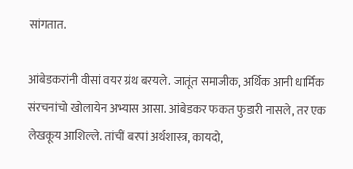सांगतात.

आंबेडकरांनी वीसां वयर ग्रंथ बरयले. जातूंत समाजीक, अर्थिक आनी धार्मिक संरचनांचो खोलायेन अभ्यास आसा. आंबेडकर फकत फुडारी नासले, तर एक लेखकूय आशिल्ले. तांचीं बरपां अर्थशास्त्र, कायदो,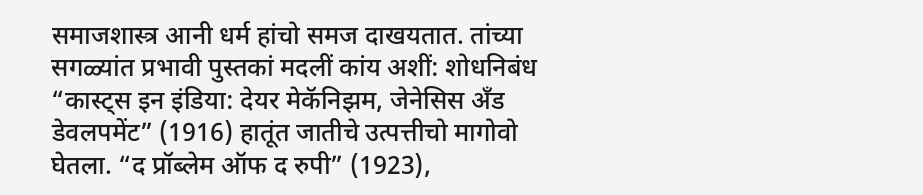समाजशास्त्र आनी धर्म हांचो समज दाखयतात. तांच्या सगळ्यांत प्रभावी पुस्तकां मदलीं कांय अशीं: शोधनिबंध “कास्ट्स इन इंडिया: देयर मेकॅनिझम, जेनेसिस अँड डेवलपमेंट” (1916) हातूंत जातीचे उत्पत्तीचो मागोवो घेतला. “द प्रॉब्लेम ऑफ द रुपी” (1923),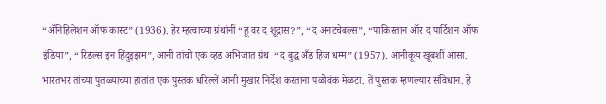“ॲनिहिलेशन ऑफ कास्ट” (1936). हेर म्हत्वाच्या ग्रंथांनीं “हू वर द शूद्रास?”, “द अनटचेबल्स”, “पाकिस्तान ऑर द पार्टिशन ऑफ इंडिया”, “रिडल्स इन हिंदुइझम”, आनी तांचो एक व्हड अभिजात ग्रंथ  “द बुद्ध अँड हिज धम्म” (1957). आनीकूय खूबशीं आसा. भारतभर तांच्या पुतळ्याच्या हातांत एक पुस्तक धरिल्लें आनी मुखार निर्देश करताना पळोवंक मेळटा. तें पुस्तक म्हणल्यार संविधान. हे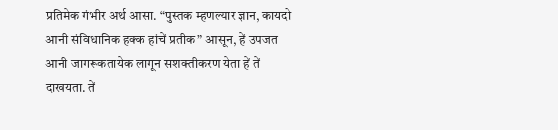प्रतिमेक गंभीर अर्थ आसा. “पुस्तक म्हणल्यार ज्ञान, कायदो आनी संविधानिक हक्क हांचें प्रतीक” आसून, हें उपजत आनी जागरूकतायेक लागून सशक्तीकरण येता हें तें दाखयता. तें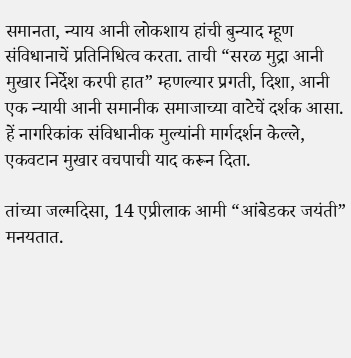समानता, न्याय आनी लोकशाय हांची बुन्याद म्हूण संविधानाचें प्रतिनिधित्व करता. ताची “सरळ मुद्रा आनी मुखार निर्देश करपी हात” म्हणल्यार प्रगती, दिशा, आनी एक न्यायी आनी समानीक समाजाच्या वाटेचें दर्शक आसा. हें नागरिकांक संविधानीक मुल्यांनी मार्गदर्शन केल्ले, एकवटान मुखार वचपाची याद करून दिता.

तांच्या जल्मदिसा, 14 एप्रीलाक आमी “आंबेडकर जयंती” मनयतात.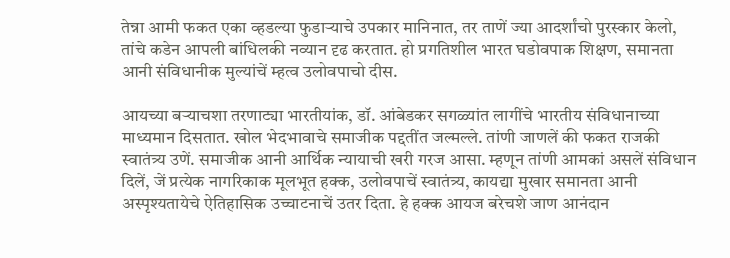तेन्ना आमी फकत एका व्हडल्या फुडाऱ्याचे उपकार मानिनात, तर ताणें ज्या आदर्शांचो पुरस्कार केलो, तांचे कडेन आपली बांधिलकी नव्यान दृढ करतात. हो प्रगतिशील भारत घडोवपाक शिक्षण, समानता आनी संविधानीक मुल्यांचें म्हत्व उलोवपाचो दीस.

आयच्या बऱ्याचशा तरणाट्या भारतीयांक, डॉ. आंबेडकर सगळ्यांत लागींचे भारतीय संविधानाच्या माध्यमान दिसतात. खोल भेदभावाचे समाजीक पद्दतींत जल्मल्ले. तांणी जाणलें की फकत राजकी स्वातंत्र्य उणें. समाजीक आनी आर्थिक न्यायाची खरी गरज आसा. म्हणून तांणी आमकां असलें संविधान दिलें, जें प्रत्येक नागरिकाक मूलभूत हक्क, उलोवपाचें स्वातंत्र्य, कायद्या मुखार समानता आनी अस्पृश्यतायेचे ऐतिहासिक उच्चाटनाचें उतर दिता. हे हक्क आयज बरेचशे जाण आनंदान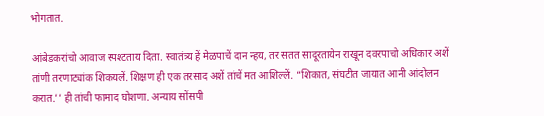भोगतात.

आंबेडकरांचो आवाज स्पश्टताय दिता. स्वातंत्र्य हें मेळपाचें दान न्हय, तर सतत सादूरतायेन राखून दवरपाचो अधिकार अशें तांणी तरणाट्यांक शिकयलें. शिक्षण ही एक तरसाद अशें तांचें मत आशिल्लें. “शिकात, संघटीत जायात आनी आंदोलन करात.’’ ही तांची फामाद घोशणा. अन्याय सोंसपी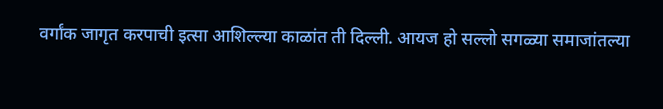वर्गांक जागृत करपाची इत्सा आशिल्ल्या काळांत ती दिल्ली. आयज हो सल्लो सगळ्या समाजांतल्या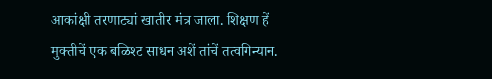आकांक्षी तरणाट्यां खातीर मंत्र जाला. शिक्षण हें मुक्तीचें एक बळिश्ट साधन अशें तांचें तत्वगिन्यान.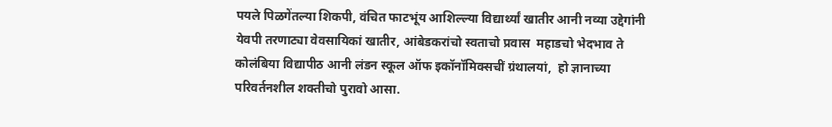पयले पिळगेंतल्या शिकपी, वंचित फाटभूंय आशिल्ल्या विद्यार्थ्यां खातीर आनी नव्या उद्देगांनी येवपी तरणाट्या वेवसायिकां खातीर, आंबेडकरांचो स्वताचो प्रवास  महाडचो भेदभाव ते कोलंबिया विद्यापीठ आनी लंडन स्कूल ऑफ इकॉनॉमिक्सचीं ग्रंथालयां,  हो ज्ञानाच्या परिवर्तनशील शक्तीचो पुरावो आसा.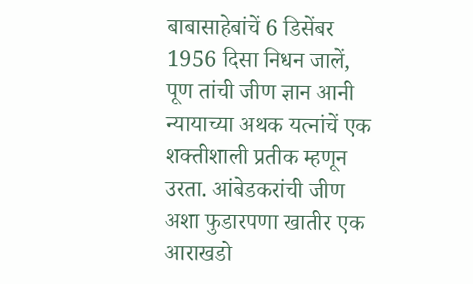बाबासाहेबांचें 6 डिसेंबर 1956 दिसा निधन जालें, पूण तांची जीण ज्ञान आनी न्यायाच्या अथक यत्नांचें एक शक्तीशाली प्रतीक म्हणून उरता. आंबेडकरांची जीण अशा फुडारपणा खातीर एक आराखडो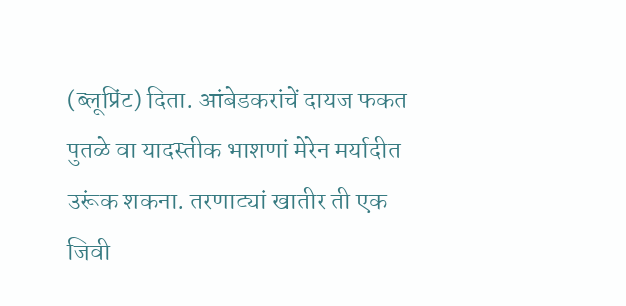(ब्लूप्रिंट) दिता. आंबेडकरांचें दायज फकत पुतळे वा यादस्तीक भाशणां मेरेन मर्यादीत उरूंक शकना. तरणाट्यां खातीर ती एक जिवी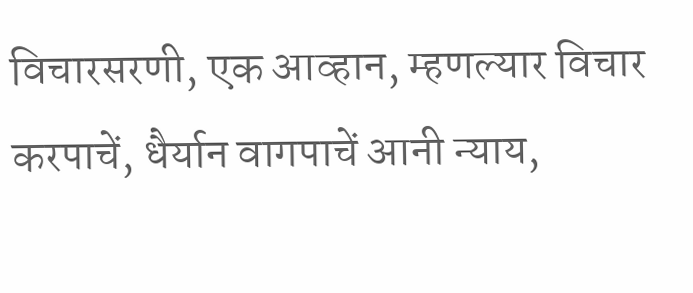विचारसरणी, एक आव्हान, म्हणल्यार विचार करपाचें, धैर्यान वागपाचें आनी न्याय,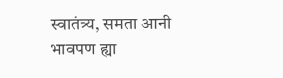स्वातंत्र्य, समता आनी भावपण ह्या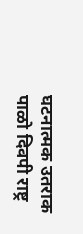घटनात्मक उतराक पाळो दिवपी राष्ट्र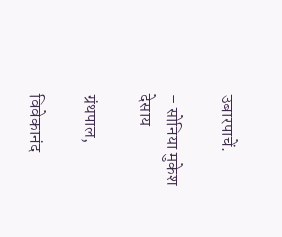उबारपाचें.

– सोनिया मुकेश देसाय

ग्रंथपाल,

विवेकानंद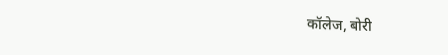कॉलेज, बोरी